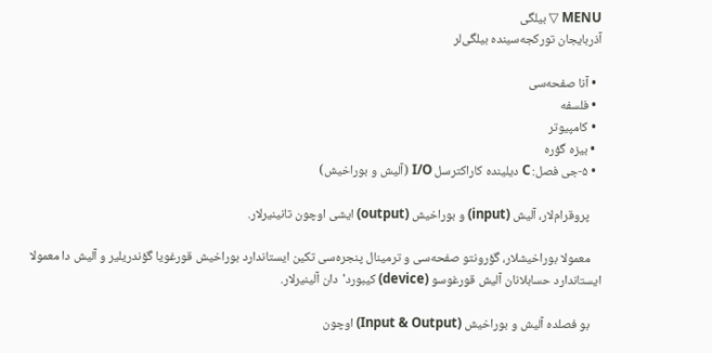MENU ▽ بیلگی
آذربایجان تورکجه‌سینده بیلگی‌لر

  • آنا صفحه‌سی
  • فلسفه
  • کامپیوتر
  • بیزه گؤره
  • ۵-جی فصل: C دیلینده کاراکترسل I/O (آلیش و بوراخیش)

    پروقرام‌لار، آلیش (input) و بوراخیش (output) ایشی اوچون تانینیرلار.

    معمولا بوراخیشلار، گؤرونتو صفحه‌سی و ترمینال پنجره‌سی تکین ایستاندارد بوراخیش قورغویا گؤندریلیر و آلیش دا معمولا ایستاندارد حسابلانان آلیش قورغوسو (device) کیبورد'دان آلینیرلار.

    بو فصلده آلیش و بوراخیش (Input & Output) اوچون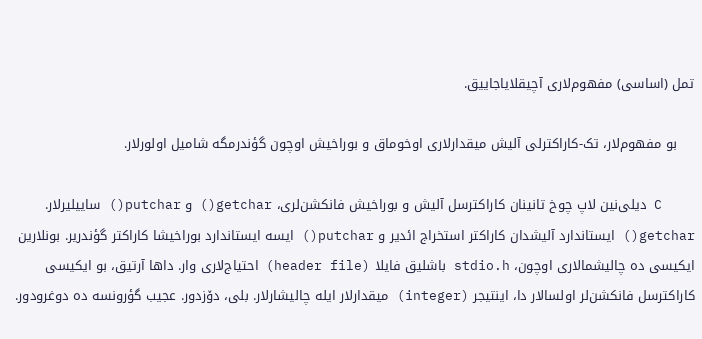تمل (اساسی) مفهوم‌لاری آچیقلایاجاییق.

    بو مفهوم‌لار، تک-کاراکترلی آلیش میقدارلاری اوخوماق و بوراخیش اوچون گؤندرمگه شامیل اولورلار.

    C دیلی‌نین لاپ چوخ تانینان کاراکترسل آلیش و بوراخیش فانکشن‌لری، getchar() و putchar() ساییلیرلار. getchar() ایستاندارد آلیشدان کاراکتر استخراج ائدیر و putchar() ایسه ایستاندارد بوراخیشا کاراکتر گؤندریر. بونلارین ایکیسی ده چالیشمالاری اوچون، stdio.h باشلیق فایلا (header file) احتیاج‌لاری وار. داها آرتیق، بو ایکیسی کاراکترسل فانکشن‌لر اولسالار دا، اینتیجر (integer) میقدارلار ایله چالیشارلار. بلی، دوٚزدور. عجیب گؤرونسه ده دوغرودور.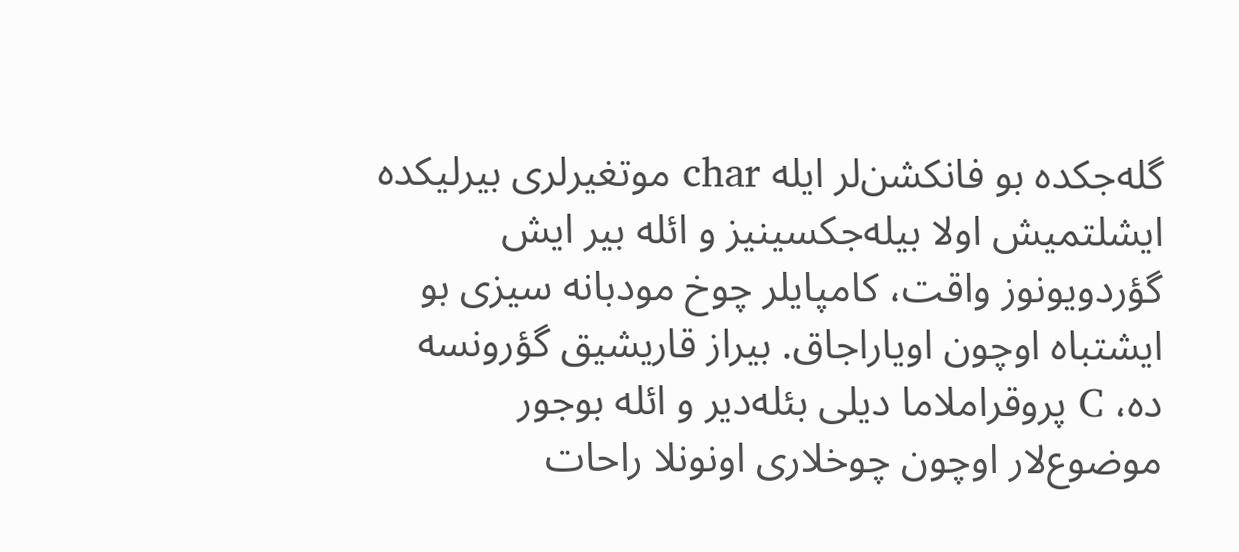گله‌جکده بو فانکشن‌لر ایله char موتغیرلری بیرلیکده ایشلتمیش اولا بیله‌جکسینیز و ائله بیر ایش گؤردویونوز واقت، کامپایلر چوخ مودبانه سیزی بو ایشتباه اوچون اویاراجاق. بیراز قاریشیق گؤرونسه ده، C پروقراملاما دیلی بئله‌دیر و ائله بوجور موضوع‌لار اوچون چوخلاری اونونلا راحات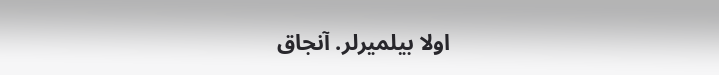اولا بیلمیرلر. آنجاق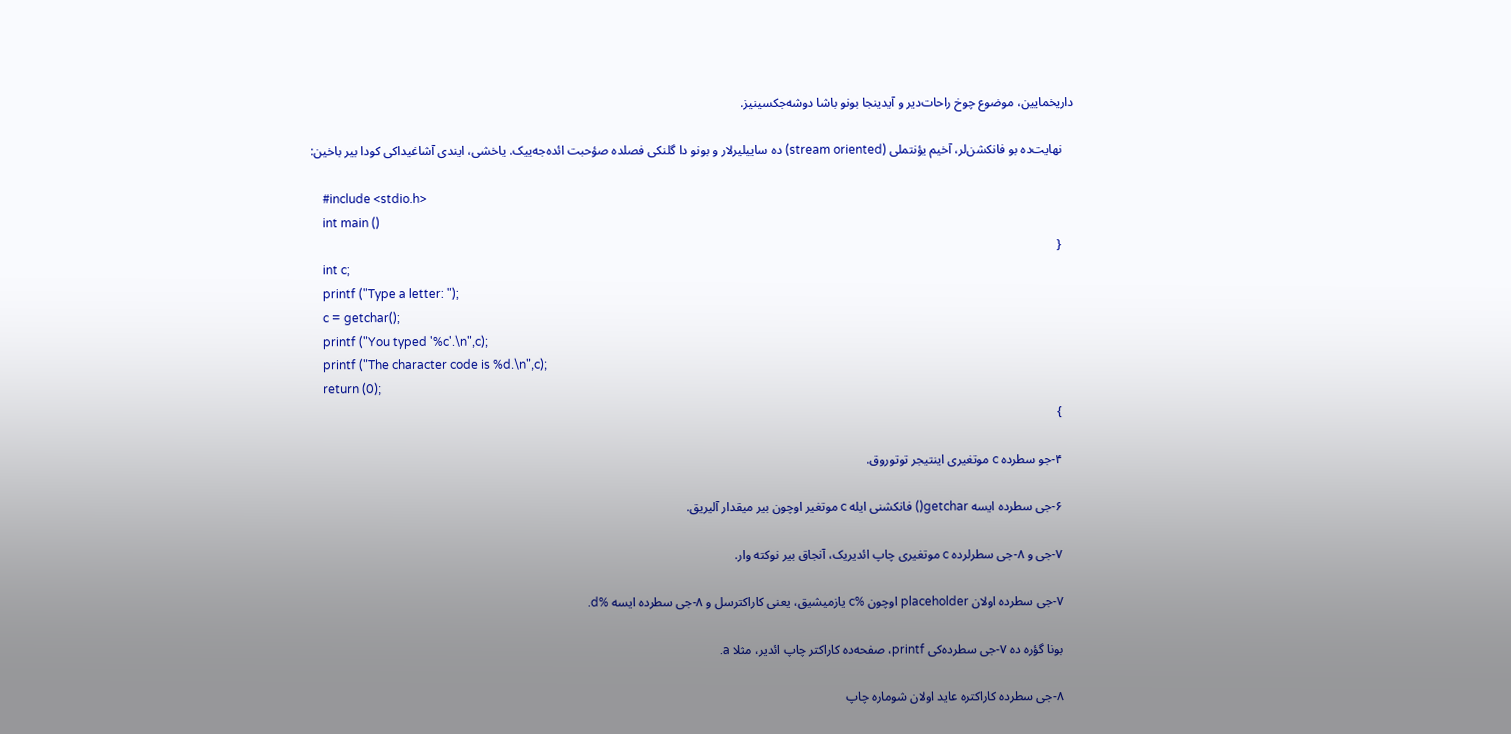داریخمایین، موضوع چوخ راحات‌دیر و آیدینجا بونو باشا دوشه‌جکسینیز.

    نهایت‌ده بو فانکشن‌لر، آخیم یؤنتملی (stream oriented) ده ساییلیرلار و بونو دا گلنکی فصلده صؤحبت ائده‌جه‌ییک. یاخشی، ایندی آشاغیداکی کودا بیر باخین:

    #include <stdio.h>
    int main ()
    {
    int c;
    printf ("Type a letter: ");
    c = getchar();
    printf ("You typed '%c'.\n",c);
    printf ("The character code is %d.\n",c);
    return (0);
    }

    ۴-جو سطر‌ده c موتغیری اینتیجر توتوروق.

    ۶-جی سطر‌ده ایسه getchar() فانکشنی ایله c موتغیر اوچون بیر میقدار آلیریق.

    ۷-جی و ۸-جی سطرلرده c موتغیری چاپ ائدیریک، آنجاق بیر نوکته وار.

    ۷-جی سطر‌ده اولان placeholder اوچون %c یازمیشیق، یعنی کاراکترسل و ۸-جی سطر‌ده ایسه %d.

    بونا گؤره ده ۷-جی سطر‌ده‌کی printf، صفحه‌ده کاراکتر چاپ ائدیر، مثلا a.

    ۸-جی سطر‌ده کاراکتره عاید اولان شوماره چاپ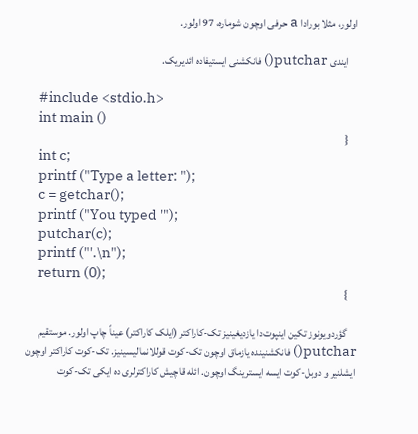اولور، مثلا بورادا a حرفی اوچون شوماره، 97 اولور.

    ایندی putchar() فانکشنی ایستیفاده ائدیریک.

    #include <stdio.h>
    int main ()
    {
    int c;
    printf ("Type a letter: ");
    c = getchar();
    printf ("You typed '");
    putchar(c);
    printf ("'.\n");
    return (0);
    }

    گؤردویونوز تکین اینپوت‌دا یازدیغینیز تک-کاراکتر (ایلک کاراکتر) عیناً چاپ اولور. موستقیم putchar() فانکشنینده یازماق اوچون تک-کوت قوللانمالیسینیز. تک-کوت کاراکتر اوچون ایشلنیر و دوبل-کوت ایسه ایسترینگ اوچون. ائله قاچیش کاراکترلری ده ایکی تک-کوت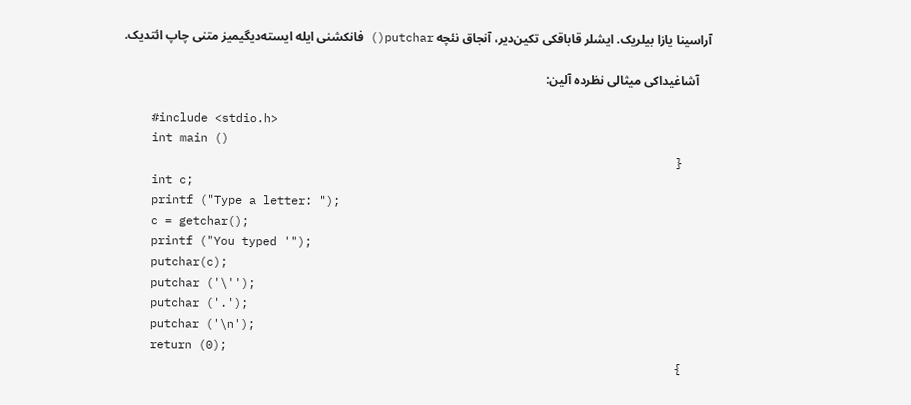آراسینا یازا بیلریک. ایشلر قاباقکی تکین‌دیر، آنجاق نئچه putchar() فانکشنی ایله ایسته‌دیگیمیز متنی چاپ ائتدیک.

    آشاغیداکی میثالی نظرده آلین:

    #include <stdio.h>
    int main ()
    {
    int c;
    printf ("Type a letter: ");
    c = getchar();
    printf ("You typed '");
    putchar(c);
    putchar ('\'');
    putchar ('.');
    putchar ('\n');
    return (0);
    }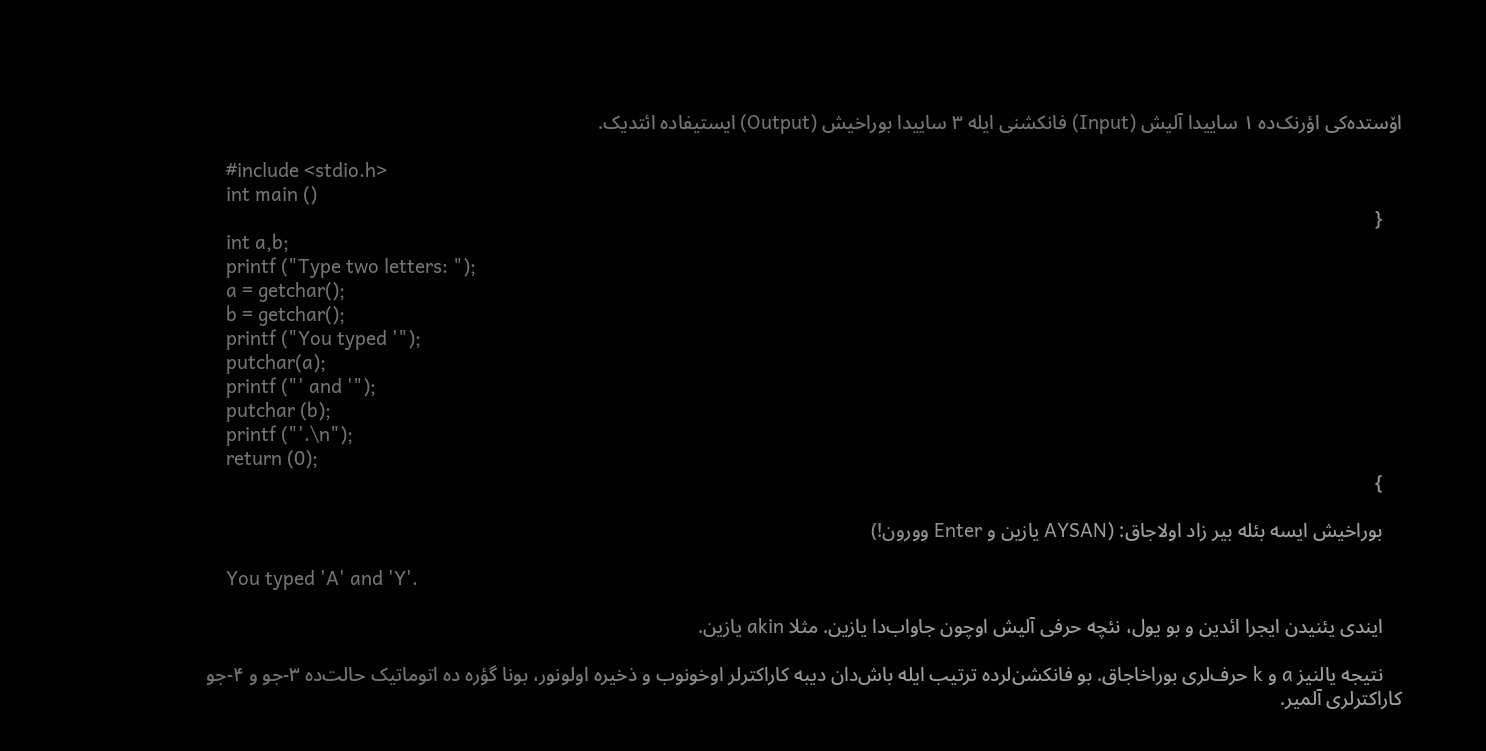اوٚستده‌کی اؤرنک‌ده ۱ ساییدا آلیش (Input) فانکشنی ایله ۳ ساییدا بوراخیش (Output) ایستیفاده ائتدیک.

    #include <stdio.h>
    int main ()
    {
    int a,b;
    printf ("Type two letters: ");
    a = getchar();
    b = getchar();
    printf ("You typed '");
    putchar(a);
    printf ("' and '");
    putchar (b);
    printf ("'.\n");
    return (0);
    }

    بوراخیش ایسه بئله بیر زاد اولاجاق: (AYSAN یازین و Enter وورون!)

    You typed 'A' and 'Y'.

    ایندی یئنیدن ایجرا ائدین و بو یول، نئچه حرفی آلیش اوچون جاواب‌دا یازین. مثلا akin یازین.

    نتیجه یالنیز a و k حرف‌لری بوراخاجاق. بو فانکشن‌لرده ترتیب ایله باش‌دان دیبه کاراکترلر اوخونوب و ذخیره اولونور، بونا گؤره ده اتوماتیک حالت‌ده ۳-جو و ۴-جو کاراکترلری آلمیر.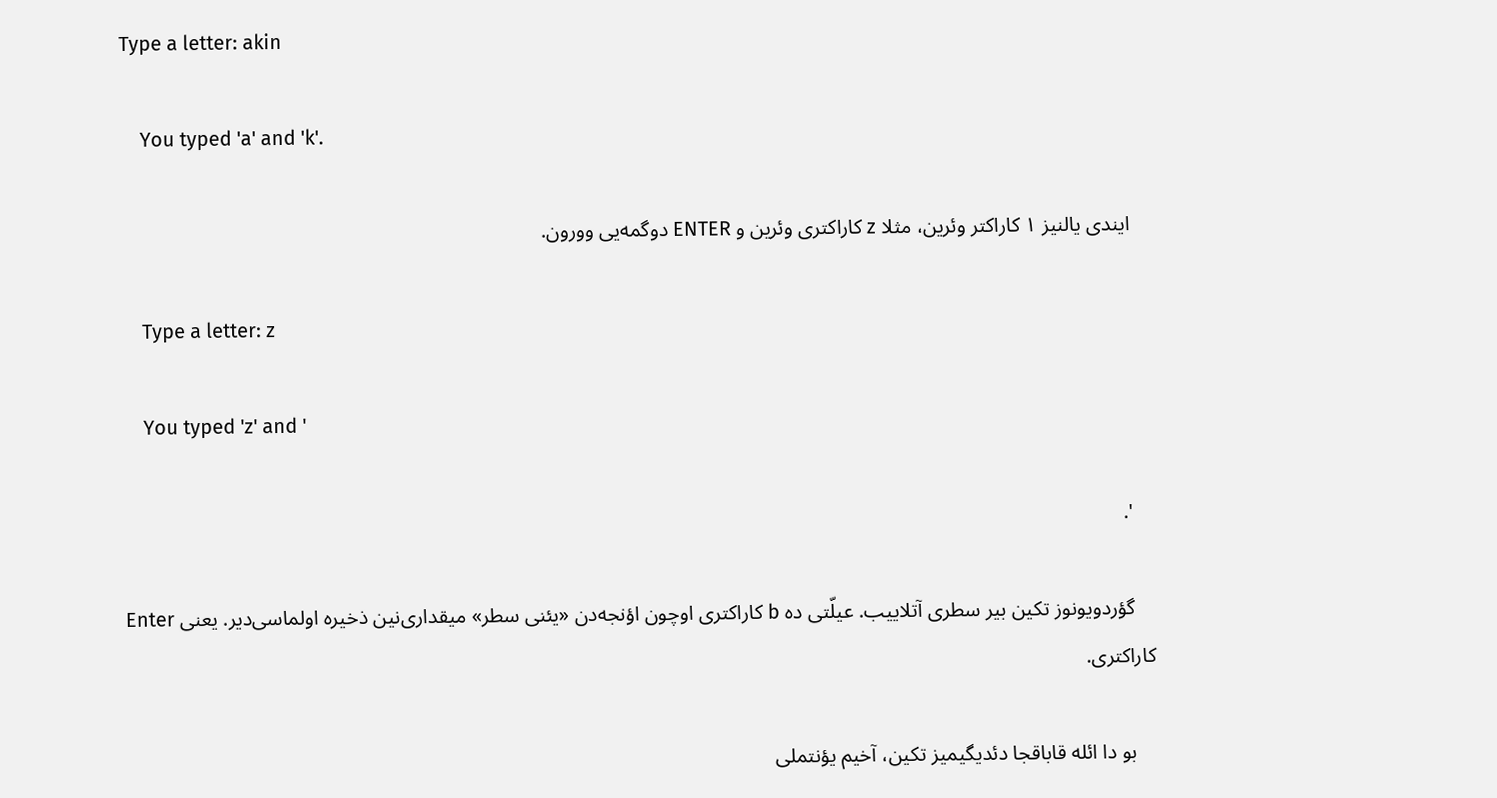Type a letter: akin

    You typed 'a' and 'k'.

    ایندی یالنیز ۱ کاراکتر وئرین، مثلا z کاراکتری وئرین و ENTER دوگمه‌یی وورون.

    Type a letter: z

    You typed 'z' and '

    '.

    گؤردویونوز تکین بیر سطری آتلاییب. عیلّتی ده b کاراکتری اوچون اؤنجه‌دن «یئنی سطر» میقداری‌نین ذخیره اولماسی‌دیر. یعنی Enter کاراکتری.

    بو دا ائله قاباقجا دئدیگیمیز تکین، آخیم یؤنتملی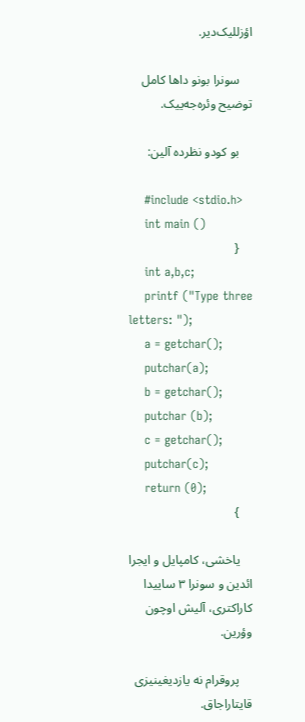اؤزللیک‌دیر.

    سونرا بونو داها کامل توضیح وئره‌جه‌ییک.

    بو کودو نظرده آلین:

    #include <stdio.h>
    int main ()
    {
    int a,b,c;
    printf ("Type three letters: ");
    a = getchar();
    putchar(a);
    b = getchar();
    putchar (b);
    c = getchar();
    putchar(c);
    return (0);
    }

    یاخشی، کامپایل و ایجرا ائدین و سونرا ۳ ساییدا کاراکتری، آلیش اوچون وؤرین.

    پروقرام نه یازدیغینیزی قایتاراجاق.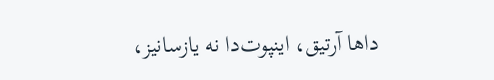داها آرتیق، اینپوت‌دا نه یازسانیز،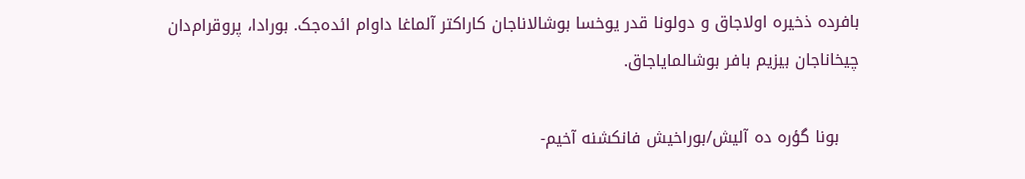بافرده ذخیره اولاجاق و دولونا قدر یوخسا بوشالاناجان کاراکتر آلماغا داوام ائده‌جک. بورادا، پروقرام‌دان چیخاناجان بیزیم بافر بوشالمایاجاق.

    بونا گؤره ده آلیش/بوراخیش فانکشنه آخیم-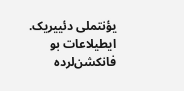یؤنتملی دئییریک. ایطیلاعات بو فانکشن‌لرده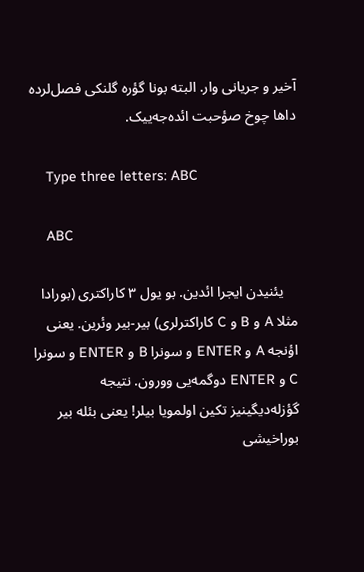آخیر و جریانی وار. البته بونا گؤره گلنکی فصل‌لرده داها چوخ صؤحبت ائده‌جه‌ییک.

    Type three letters: ABC

    ABC

    یئنیدن ایجرا ائدین. بو یول ۳ کاراکتری (بورادا مثلا A و B و C کاراکترلری) بیر-بیر وئرین. یعنی اؤنجه A و ENTER و سونرا B و ENTER و سونرا C و ENTER دوگمه‌یی وورون. نتیجه گؤزله‌دیگینیز تکین اولمویا بیلر! یعنی بئله بیر بوراخیشی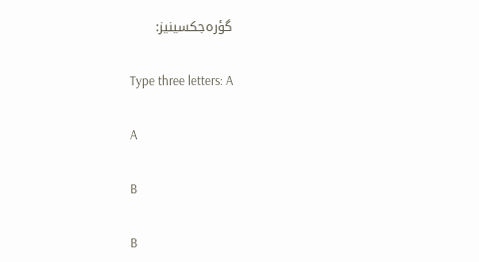گؤره‌جکسینیز:

    Type three letters: A

    A

    B

    B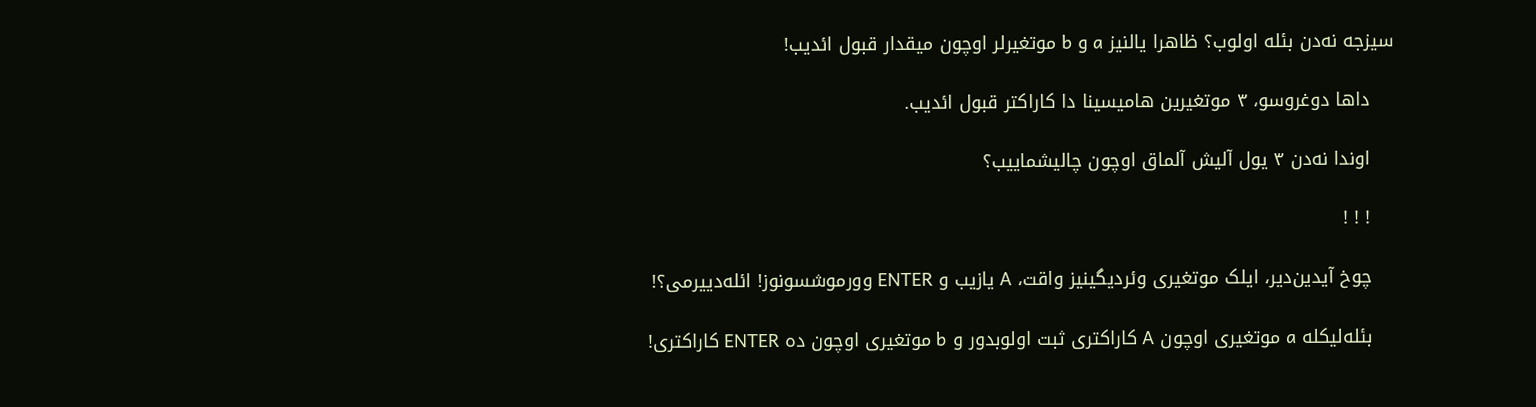سیزجه نه‌دن بئله اولوب؟ ظاهرا یالنیز a و b موتغیرلر اوچون میقدار قبول ائدیب!

    داها دوغروسو، ۳ موتغیرین هامیسینا دا کاراکتر قبول ائدیب.

    اوندا نه‌دن ۳ یول آلیش آلماق اوچون چالیشماییب؟

    ! ! !

    چوخ آیدین‌دیر، ایلک موتغیری وئردیگینیز واقت، A یازیب و ENTER وورموشسونوز! ائله‌دییرمی؟!

    بئله‌لیکله a موتغیری اوچون A کاراکتری ثبت اولوبدور و b موتغیری اوچون ده ENTER کاراکتری!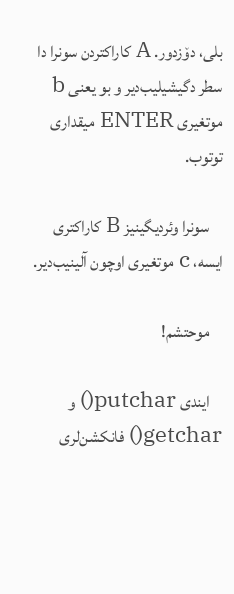بلی، دوٚزدور. A کاراکتردن سونرا دا سطر دگیشیلیب‌دیر و بو یعنی b موتغیری ENTER میقداری توتوب.

    سونرا وئردیگینیز B کاراکتری ایسه، c موتغیری اوچون آلینیب‌دیر.

    موحتشم!

    ایندی putchar() و getchar() فانکشن‌لری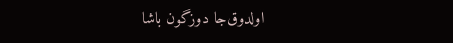اولدوق‌جا دوزگون باشا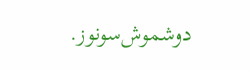دوشموش‌سونوز.